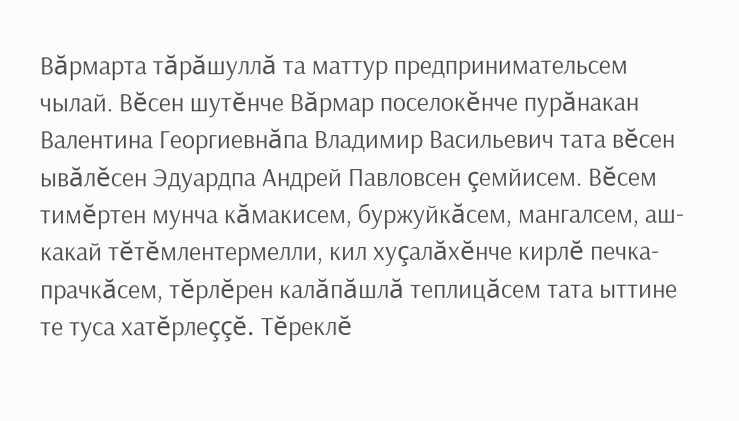Вăрмарта тăрăшуллă та маттур предпринимательсем чылай. Вĕсен шутĕнче Вăрмар поселокĕнче пурăнакан Валентина Георгиевнăпа Владимир Васильевич тата вĕсен ывăлĕсен Эдуардпа Андрей Павловсен çемйисем. Вĕсем тимĕртен мунча кăмакисем, буржуйкăсем, мангалсем, аш-какай тĕтĕмлентермелли, кил хуçалăхĕнче кирлĕ печка-прачкăсем, тĕрлĕрен калăпăшлă теплицăсем тата ыттине те туса хатĕрлеççĕ. Тĕреклĕ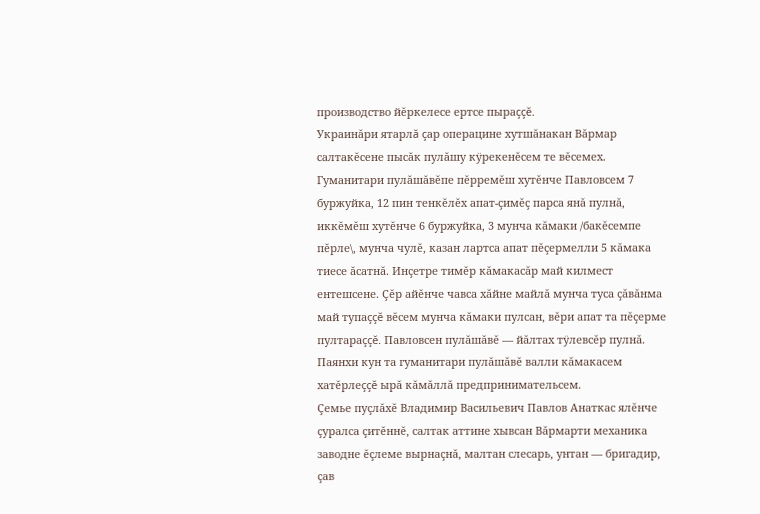производство йĕркелесе ертсе пыраççĕ.
Украинăри ятарлă çар операцине хутшăнакан Вăрмар салтакĕсене пысăк пулăшу кÿрекенĕсем те вĕсемех. Гуманитари пулăшăвĕпе пĕрремĕш хутĕнче Павловсем 7 буржуйка, 12 пин тенкĕлĕх апат-çимĕç парса янă пулнă, иккĕмĕш хутĕнче 6 буржуйка, 3 мунча кăмаки /бакĕсемпе пĕрле\, мунча чулĕ, казан лартса апат пĕçермелли 5 кăмака тиесе ăсатнă. Инçетре тимĕр кăмакасăр май килмест ентешсене. Çĕр айĕнче чавса хăйне майлă мунча туса çăвăнма май тупаççĕ вĕсем мунча кăмаки пулсан, вĕри апат та пĕçерме пултараççĕ. Павловсен пулăшăвĕ — йăлтах тÿлевсĕр пулнă. Паянхи кун та гуманитари пулăшăвĕ валли кăмакасем хатĕрлеççĕ ырă кăмăллă предпринимательсем.
Çемье пуçлăхĕ Владимир Васильевич Павлов Анаткас ялĕнче çуралса çитĕннĕ, салтак аттине хывсан Вăрмарти механика заводне ĕçлеме вырнаçнă, малтан слесарь, унтан — бригадир, çав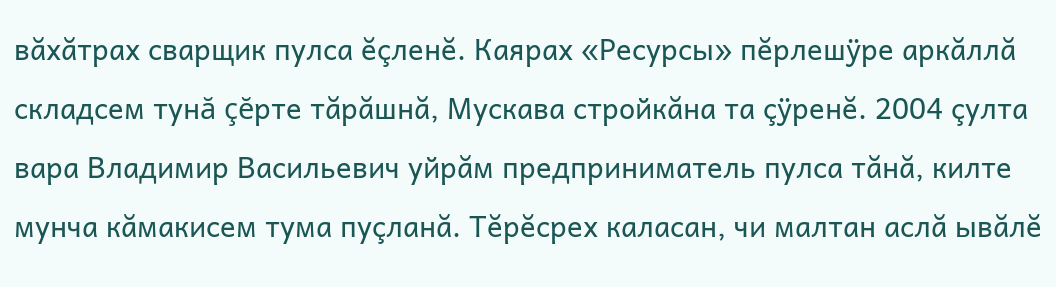вăхăтрах сварщик пулса ĕçленĕ. Каярах «Ресурсы» пĕрлешÿре аркăллă складсем тунă çĕрте тăрăшнă, Мускава стройкăна та çÿренĕ. 2004 çулта вара Владимир Васильевич уйрăм предприниматель пулса тăнă, килте мунча кăмакисем тума пуçланă. Тĕрĕсрех каласан, чи малтан аслă ывăлĕ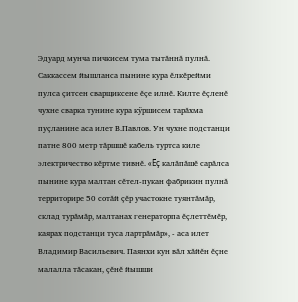Эдуард мунча пичкисем тума тытăннă пулнă. Саккассем йышланса пынине кура ĕлкĕрейми пулса çитсен сварщиксене ĕçе илнĕ. Килте ĕçленĕ чухне сварка тунине кура кÿршисем тарăхма пуçланине аса илет В.Павлов. Ун чухне подстанци патне 800 метр тăршшĕ кабель туртса киле электричество кĕртме тивнĕ. «Ĕç калăпăшĕ сарăлса пынине кура малтан сĕтел-пукан фабрикин пулнă территорире 50 сотăй çĕр участокне туянтăмăр, склад турăмăр, малтанах генераторпа ĕçлеттĕмĕр, каярах подстанци туса лартрăмăр», - аса илет Владимир Васильевич. Паянхи кун вăл хăйĕн ĕçне малалла тăсакан, çĕнĕ йышши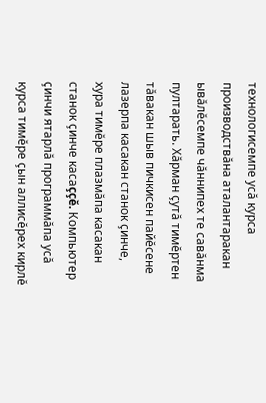технологисемпе усă курса производствăна аталантаракан ывăлĕсемпе чăннипех те савăнма пултарать. Хăрман çутă тимĕртен тăвакан шыв пичкисен пайĕсене лазерпа касакан станок çинче, хура тимĕре плазмăпа касакан станок çинче касаççĕ. Компьютер çинчи ятарлă программăпа усă курса тимĕре çын аллисĕрех кирлĕ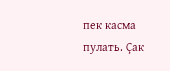пек касма пулать. Çак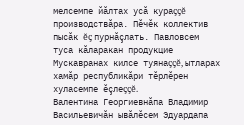мелсемпе йăлтах усă кураççĕ производствăра. Пĕчĕк коллектив пысăк ĕç пурнăçлать. Павловсем туса кăларакан продукцие Мускавранах килсе туянаççĕ, ытларах хамăр республикăри тĕрлĕрен хуласемпе ĕçлеççĕ.
Валентина Георгиевнăпа Владимир Васильевичăн ывăлĕсем Эдуардапа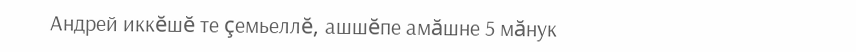Андрей иккĕшĕ те çемьеллĕ, ашшĕпе амăшне 5 мăнук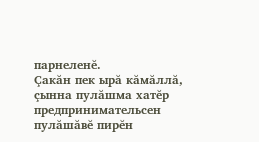парнеленĕ.
Çакăн пек ырă кăмăллă, çынна пулăшма хатĕр предпринимательсен пулăшăвĕ пирĕн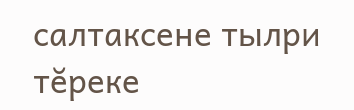салтаксене тылри тĕреке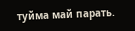туйма май парать.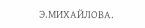Э.МИХАЙЛОВА.